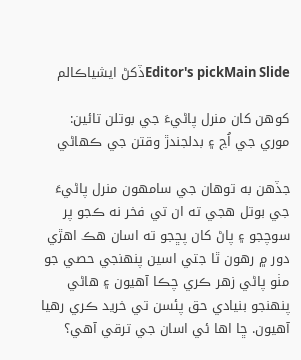Editor's pickMain Slideڏکڻ ايشياڪالم

کوهن کان منرل پاڻيءَ جي بوتلن تائين: موري جي اُڃ ۽ بدلجندڙ وقتن جي ڪهاڻي

جڏهن به توهان جي سامهون منرل پاڻيءَ جي بوتل هجي ته ان تي فخر نه ڪجو پر سوچجو ۽ پاڻ کان پڇجو ته اسان هڪ اهڙي دور ۾ رهون ٿا جتي اسين پنهنجي حصي جو مٺو پاڻي زهر ڪري چڪا آهيون ۽ هاڻي پنهنجو بنيادي حق پئسن تي خريد ڪري رهيا آهيون. ڇا اها ئي اسان جي ترقي آهي؟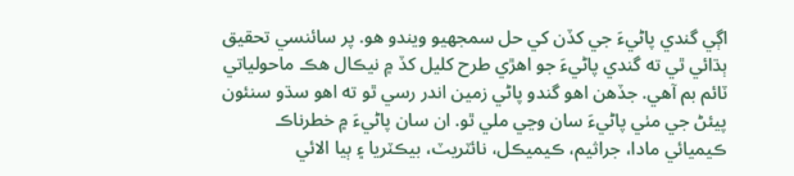اڳي گندي پاڻيءَ جي کڏن کي حل سمجهيو ويندو هو. پر سائنسي تحقيق ٻڌائي ٿي ته گندي پاڻيءَ جو اهڙي طرح کليل کڏ ۾ نيڪال هڪ ماحولياتي ٽائم بم آهي. جڏهن اهو گندو پاڻي زمين اندر رسي ٿو ته اهو سڌو سنئون پيئڻ جي مٺي پاڻيءَ سان وڃي ملي ٿو. ان سان پاڻيءَ ۾ خطرناڪ ڪيميائي مادا، جراثيم، ڪيميڪل، نائٽريٽ، بيڪٽريا ۽ ٻيا الائي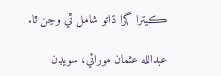ڪيترا ڳرا ڌاتو شامل ٿي وڃن ٿا.

عبدالله عثمان مورائي، سويڊن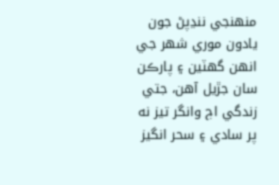منهنجي ننڍپڻ جون يادون موري شهر جي انهن گهٽين ۽ پارڪن سان جڙيل آهن، جتي زندگي اڄ وانگر تيز نه پر سادي ۽ سحر انگيز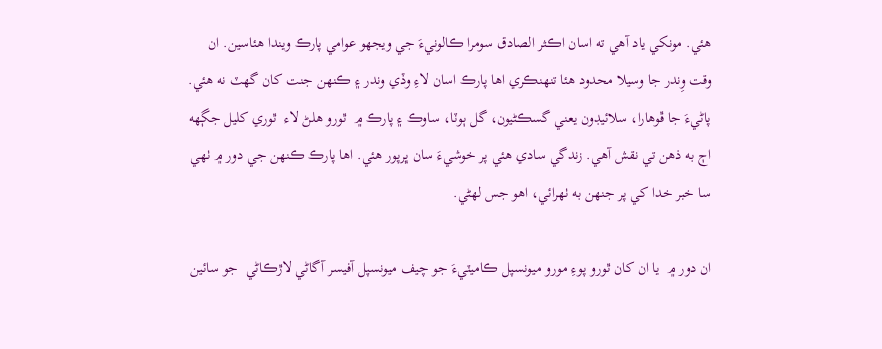هئي. مونکي ياد آهي ته اسان اڪثر الصادق سومرا ڪالونيءَ جي ويجهو عوامي پارڪ ويندا هئاسين. ان وقت وِندر جا وسيلا محدود هئا تنهنڪري اها پارڪ اسان لاءِ وڏي وندر ۽ ڪنهن جنت کان گهٽ نه هئي. پاڻيءَ جا ڦوهارا، سلائيڊون يعني گسڪڻيون، گل ٻوٽا، ساوڪ ۽ پارڪ ۾  ٿورو هلڻ لاء  ٿوري کليل جڳهه اڄ به ذهن تي نقش آهي. زندگي سادي هئي پر خوشيءَ سان ڀرپور هئي. اها پارڪ ڪنهن جي دور ۾ ٺهي سا خبر خدا کي پر جنهن به ٺهرائي، اهو جس لهڻي.

ان دور ۾  يا ان کان ٿورو پوءِ مورو ميونسپل ڪاميٽيءَ جو چيف ميونسپل آفيسر آگاڻي لاڙڪاڻي  جو سائين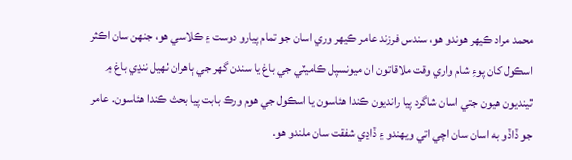محمد مراد ڪيهر هوندو هو، سندس فرزند عامر ڪيهر وري اسان جو تمام پيارو دوست ۽ ڪلاسي هو، جنهن سان اڪثر اسڪول کان پوءِ شام واري وقت ملاقاتون ان ميونسپل ڪاميٽي جي باغ يا سندن گهر جي ٻاهران ٺهيل ننڍي باغ ۾ ٿينديون هيون جتي اسان شاگرد پيا رانديون ڪندا هئاسون يا اسڪول جي هوم ورڪ بابت پيا بحث ڪندا هئاسون. عامر جو ڏاڏو به اسان سان اچي اتي ويهندو ۽ ڏاڍي شفقت سان ملندو هو.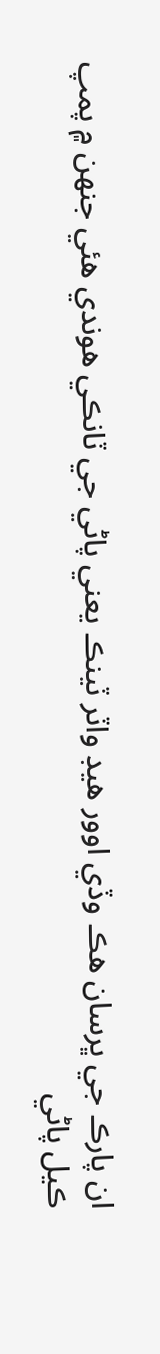ان پارڪ جي ڀرسان هڪ وڏي اوور هيڊ واٽر ٽينڪ يعني پاڻي جي ٽانڪي هوندي هئي جنهن ۾ پمپ ڪيل پاڻي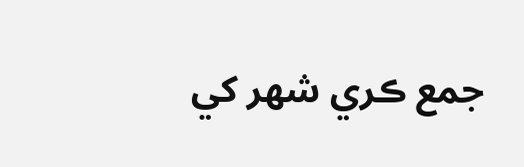جمع ڪري شهر کي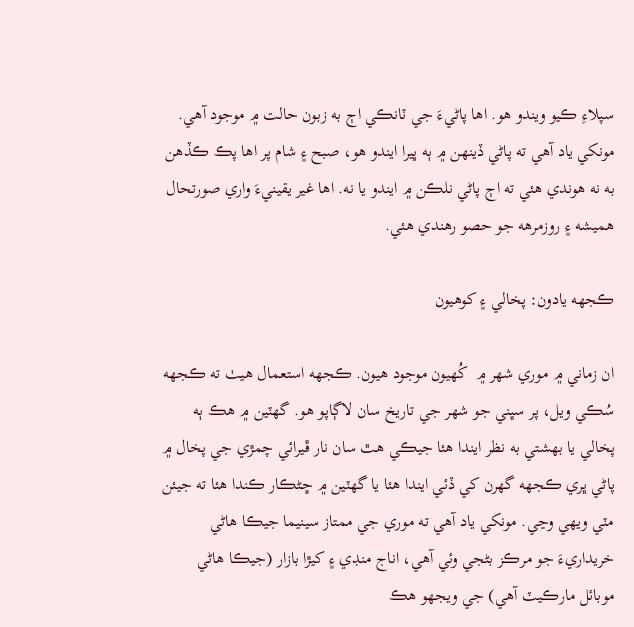سپلاءِ ڪيو ويندو هو. اها پاڻيءَ جي ٽانڪي اڄ به زبون حالت ۾ موجود آهي. مونکي ياد آهي ته پاڻي ڏينهن ۾ ٻه ڀيرا ايندو هو، صبح ۽ شام پر اها پڪ ڪڏهن به نه هوندي هئي ته اڄ پاڻي نلڪن ۾ ايندو يا نه. اها غير يقينيءَ واري صورتحال هميشه ۽ روزمرهه جو حصو رهندي هئي.

ڪجهه يادون: پخالي ۽ کوهيون

ان زماني ۾ موري شهر ۾  کُهيون موجود هيون. ڪجهه استعمال هيٺ ته ڪجهه سُڪي ويل، پر سڀني جو شهر جي تاريخ سان لاڳاپو هو. گهٽين ۾ هڪ ٻه پخالي يا بهشتي به نظر ايندا هئا جيڪي هٿ سان نار ڦيرائي چمڙي جي پخال ۾ پاڻي ڀري ڪجهه گهرن کي ڏئي ايندا هئا يا گهٽين ۾ ڇڻڪار ڪندا هئا ته جيئن مٽي ويهي وڃي. مونکي ياد آهي ته موري جي ممتاز سينيما جيڪا هاڻي خريداريءَ جو مرڪز بڻجي وئي آهي، اناج منڊي ۽ کيڙا بازار (جيڪا هاڻي موبائل مارڪيٽ آهي) جي ويجهو هڪ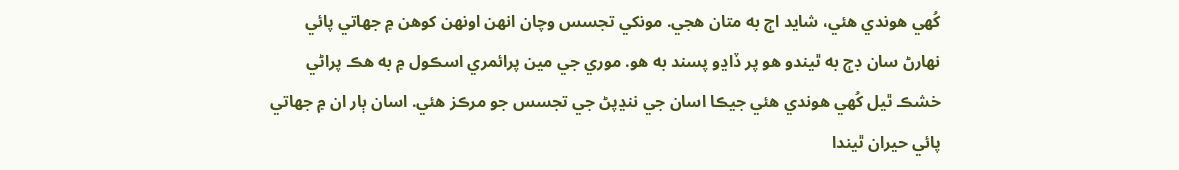کُھي هوندي هئي، شايد اڄ به متان هجي. مونکي تجسس وچان انهن اونهن کوهن ۾ جهاتي پائي نهارڻ سان ڊڄ به ٿيندو هو پر ڏاڍو پسند به هو. موري جي مين پرائمري اسڪول ۾ به هڪ پراڻي خشڪ ٿيل کُھي هوندي هئي جيڪا اسان جي ننڍپڻ جي تجسس جو مرڪز هئي. اسان ٻار ان ۾ جهاتي پائي حيران ٿيندا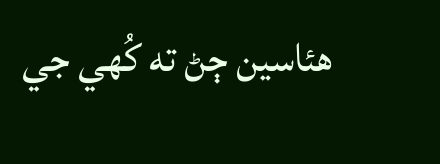هئاسين ڄڻ ته کُھي جي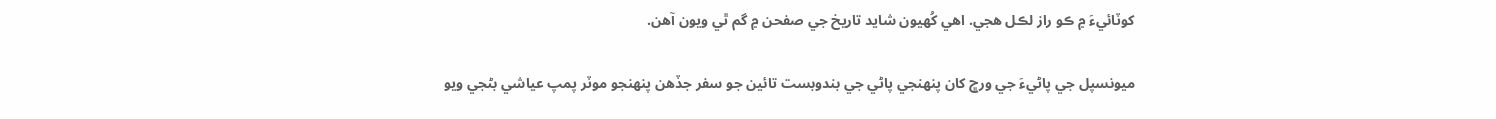کوٽائيءَ ۾ ڪو راز لڪل هجي. اهي کُھيون شايد تاريخ جي صفحن ۾ گم ٿي ويون آهن.

ميونسپل جي پاڻيءَ جي ورڇ کان پنهنجي پاڻي جي بندوبست تائين جو سفر جڏهن پنهنجو موٽر پمپ عياشي بڻجي ويو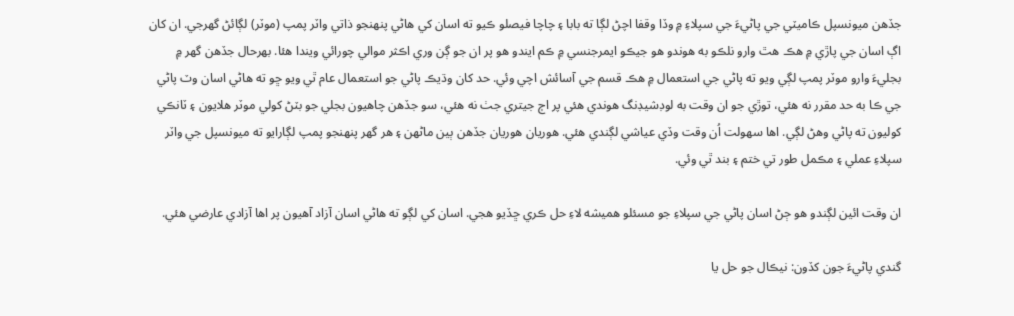جڏهن ميونسپل ڪاميٽي جي پاڻيءَ جي سپلاءِ ۾ وڏا وقفا اچڻ لڳا ته بابا ۽ چاچا فيصلو ڪيو ته اسان کي هاڻي پنهنجو ذاتي واٽر پمپ (موٽر) لڳائڻ گهرجي. ان کان اڳ اسان جي پاڙي ۾ هڪ هٿ وارو نلڪو به هوندو هو جيڪو ايمرجنسي ۾ ڪم ايندو هو پر ان جو ڳن وري اڪثر موالي چورائي ويندا هئا. بهرحال جڏهن گهر ۾ بجليءَ وارو موٽر پمپ لڳي ويو ته پاڻي جي استعمال ۾ هڪ قسم جي آسائش اچي وئي. حد کان وڌيڪ پاڻي جو استعمال عام ٿي ويو ڇو ته هاڻي اسان وٽ پاڻي جي ڪا به حد مقرر نه هئي، توڙي جو ان وقت به لوڊشيڊنگ هوندي هئي پر اڄ جيتري جٺ نه هئي، سو جڏهن چاهيون بجلي جو بٽڻ کولي موٽر هلايون ۽ ٽانڪي کوليون ته پاڻي وهڻ لڳي. اها سهولت اُن وقت وڏي عياشي لڳندي هئي. هوريان هوريان جڏهن ٻين ماڻهن ۽ هر گهر پنهنجو پمپ لڳارايو ته ميونسپل جي واٽر سپلاءِ عملي ۽ مڪمل طور تي ختم ۽ بند ٿي وئي.

ان وقت ائين لڳندو هو ڄڻ اسان پاڻي جي سپلاءِ جو مسئلو هميشه لاءِ حل ڪري ڇڏيو هجي. اسان کي لڳو ته هاڻي اسان آزاد آهيون پر اها آزادي عارضي هئي.

گندي پاڻيءَ جون کڏون: نيڪال جو حل يا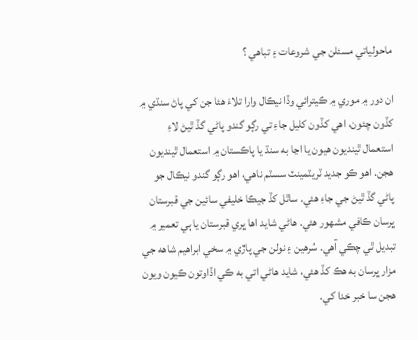ماحولياتي مسئلن جي شروعات ۽ تباهي ؟

ان دور ۾ موري ۾ ڪيترائي وڏا نيڪال وارا تلاءَ هئا جن کي پاڻ سنڌي ۾ کڏون چئون، اهي کڏون کليل جاءِ تي رڳو گندو پاڻي گڏ ٿيڻ لاءِ استعمال ٿينديون هيون يا اڃا به سنڌ يا پاڪستان ۾ استعمال ٿينديون هجن. اهو ڪو جديد ٽريٽمينٽ سسٽم ناهي، اهو رڳو گندو نيڪال جو پاڻي گڏ ٿيڻ جي جاءِ هئي. ساٿل کڏ جيڪا خليفي سائين جي قبرستان ڀرسان ڪافي مشهور هئي. هاڻي شايد اها ڀري قبرستان يا ٻي تعمير ۾ تبديل ٿي چڪي آهي. سُرهين ۽ نولن جي پاڙي ۾ سخي ابراهيم شاهه جي مزار ڀرسان به هڪ کڏ هئي، شايد هاڻي اتي به ڪي اڏاوتون ڪيون ويون هجن سا خبر خدا کي.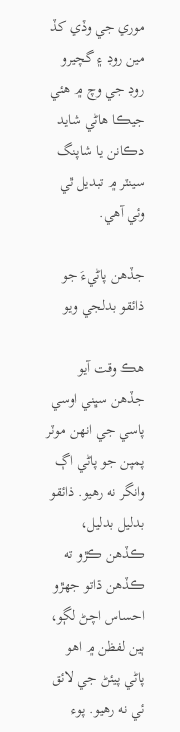موري جي وڏي کڏ مين روڊ ۽ گچيرو روڊ جي وچ ۾ هئي جيڪا هاڻي شايد دڪانن يا شاپنگ سينٽر ۾ تبديل ٿي وئي آهي.

جڏهن پاڻيءَ جو ذائقو بدلجي ويو

هڪ وقت آيو جڏهن سڀني اوسي پاسي جي انهن موٽر پمپن جو پاڻي اڳ وانگر نه رهيو. ذائقو بدليل بدليل، ڪڏهن ڪڙو ته ڪڏهن ڌاتو جهڙو احساس اچڻ لڳو، ٻين لفظن ۾ اهو پاڻي پيئڻ جي لائق ئي نه رهيو. پوء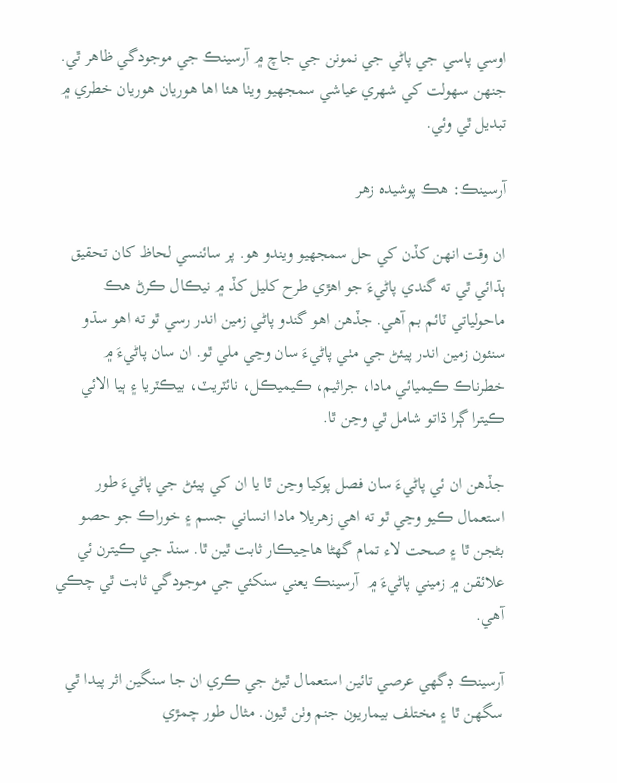اوسي پاسي جي پاڻي جي نمونن جي جاچ ۾ آرسينڪ جي موجودگي ظاهر ٿي. جنهن سهولت کي شهري عياشي سمجهيو ويٺا هئا اها هوريان هوريان خطري ۾ تبديل ٿي وئي.

آرسينڪ: هڪ پوشيده زهر

ان وقت انهن کڏن کي حل سمجهيو ويندو هو. پر سائنسي لحاظ کان تحقيق ٻڌائي ٿي ته گندي پاڻيءَ جو اهڙي طرح کليل کڏ ۾ نيڪال ڪرڻ هڪ ماحولياتي ٽائم بم آهي. جڏهن اهو گندو پاڻي زمين اندر رسي ٿو ته اهو سڌو سنئون زمين اندر پيئڻ جي مٺي پاڻيءَ سان وڃي ملي ٿو. ان سان پاڻيءَ ۾ خطرناڪ ڪيميائي مادا، جراثيم، ڪيميڪل، نائٽريٽ، بيڪٽريا ۽ ٻيا الائي ڪيترا ڳرا ڌاتو شامل ٿي وڃن ٿا.

جڏهن ان ئي پاڻيءَ سان فصل پوکيا وڃن ٿا يا ان کي پيئڻ جي پاڻيءَ طور استعمال ڪيو وڃي ٿو ته اهي زهريلا مادا انساني جسم ۽ خوراڪ جو حصو بڻجن ٿا ۽ صحت لاء تمام گهڻا هاڃيڪار ثابت ٿين ٿا. سنڌ جي ڪيترن ئي علائقن ۾ زميني پاڻيءَ ۾  آرسينڪ يعني سنکئي جي موجودگي ثابت ٿي چڪي آهي.

آرسينڪ ڊگهي عرصي تائين استعمال ٿيڻ جي ڪري ان جا سنگين اثر پيدا ٿي سگهن ٿا ۽ مختلف بيماريون جنم وٺن ٿيون. مثال طور چمڙي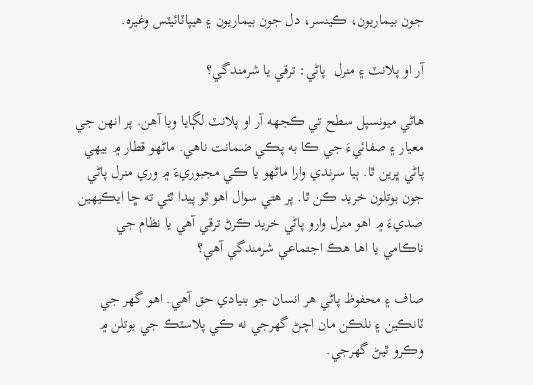جون بيماريون، ڪينسر، دل جون بيماريون ۽ هيپاٽائيٽس وغيره.

آر او پلانٽ ۽ منرل  پاڻي: ترقي يا شرمندگي؟

هاڻي ميونسپل سطح تي ڪجهه آر او پلانٽ لڳايا ويا آهن. پر انهن جي معيار ۽ صفائيءَ جي ڪا به پڪي ضمانت ناهي. ماڻهو قطار ۾ بيهي پاڻي ڀرين ٿا. ٻيا سرندي وارا ماڻهو يا ڪي مجبوريءَ ۾ وري منرل پاڻي جون بوتلون خريد ڪن ٿا. پر هتي سوال اهو ٿو پيدا ٿئي ته ڇا ايڪيهين صديءَ ۾ اهو منرل وارو پاڻي خريد ڪرڻ ترقي آهي يا نظام جي ناڪامي يا اها هڪ اجتماعي شرمندگي آهي؟

صاف ۽ محفوظ پاڻي هر انسان جو بنيادي حق آهي. اهو گهر جي ٽانڪين ۽ نلڪن مان اچڻ گهرجي نه ڪي پلاسٽڪ جي بوتلن ۾ وڪرو ٿيڻ گهرجي.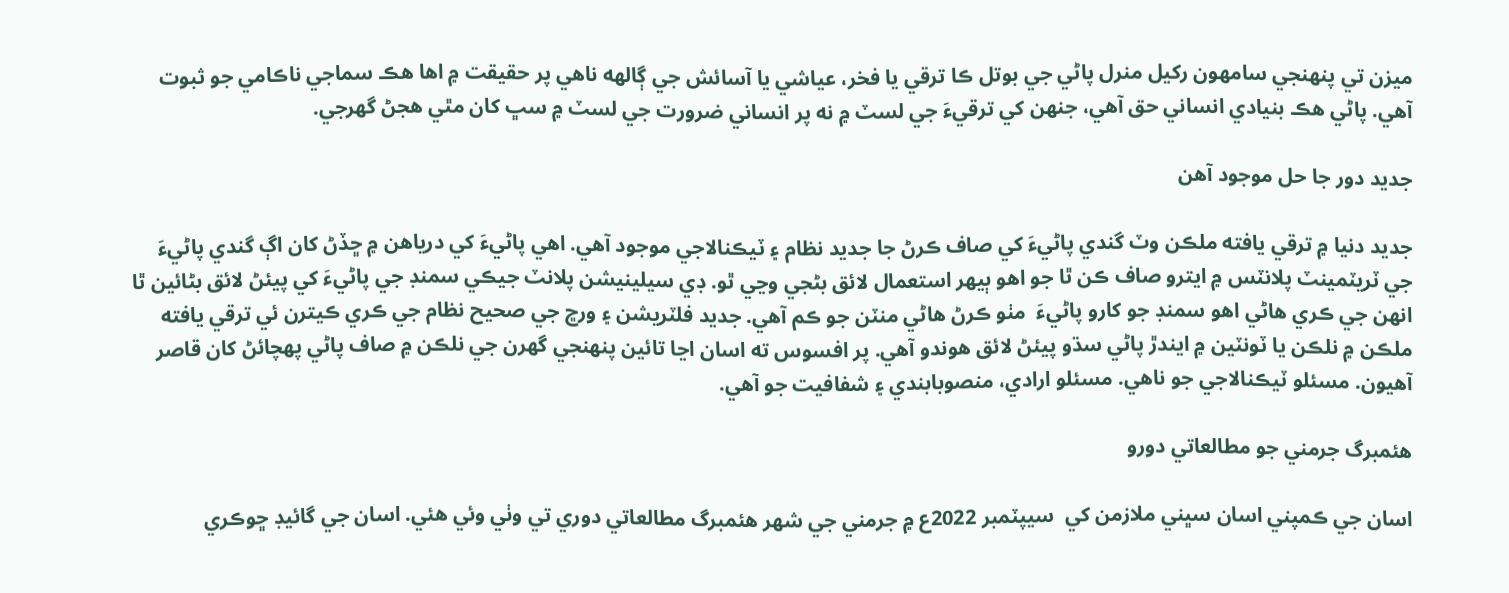ميزن تي پنهنجي سامهون رکيل منرل پاڻي جي بوتل ڪا ترقي يا فخر، عياشي يا آسائش جي ڳالهه ناهي پر حقيقت ۾ اها هڪ سماجي ناڪامي جو ثبوت آهي. پاڻي هڪ بنيادي انساني حق آهي، جنهن کي ترقيءَ جي لسٽ ۾ نه پر انساني ضرورت جي لسٽ ۾ سڀ کان مٿي هجڻ گهرجي.

جديد دور جا حل موجود آهن

جديد دنيا ۾ ترقي يافته ملڪن وٽ گندي پاڻيءَ کي صاف ڪرڻ جا جديد نظام ۽ ٽيڪنالاجي موجود آهي. اهي پاڻيءَ کي درياهن ۾ ڇڏڻ کان اڳ گندي پاڻيءَ جي ٽريٽمينٽ پلانٽس ۾ ايترو صاف ڪن ٿا جو اهو ٻيهر استعمال لائق بڻجي وڃي ٿو. ڊي سيلينيشن پلانٽ جيڪي سمنڊ جي پاڻيءَ کي پيئڻ لائق بڻائين ٿا انهن جي ڪري هاڻي اهو سمنڊ جو کارو پاڻيءَ  مٺو ڪرڻ هاڻي منٽن جو ڪم آهي. جديد فلٽريشن ۽ ورڇ جي صحيح نظام جي ڪري ڪيترن ئي ترقي يافته ملڪن ۾ نلڪن يا ٽونٽين ۾ ايندڙ پاڻي سڌو پيئڻ لائق هوندو آهي. پر افسوس ته اسان اڃا تائين پنهنجي گهرن جي نلڪن ۾ صاف پاڻي پهچائڻ کان قاصر آهيون. مسئلو ٽيڪنالاجي جو ناهي. مسئلو ارادي، منصوبابندي ۽ شفافيت جو آهي.

هئمبرگ جرمني جو مطالعاتي دورو

اسان جي ڪمپني اسان سڀني ملازمن کي  سيپٽمبر 2022ع ۾ جرمني جي شهر هئمبرگ مطالعاتي دوري تي وٺي وئي هئي. اسان جي گائيڊ ڇوڪري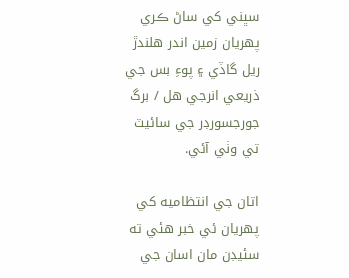سڀني کي ساڻ ڪري پهريان زمين اندر هلندڙ ريل گاڏي ۽ پوءِ بس جي ذريعي انرجي هل / برگ جورجسورڊر جي سائيٽ تي وٺي آئي.

اتان جي انتظاميه کي پهريان ئي خبر هئي ته سئيڊن مان اسان جي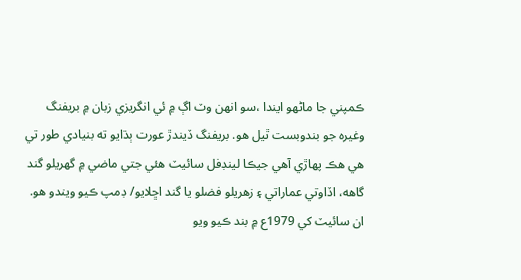ڪمپني جا ماڻهو ايندا ،سو انهن وٽ اڳ ۾ ئي انگريزي زبان ۾ بريفنگ وغيره جو بندوبست ٿيل هو. بريفنگ ڏيندڙ عورت ٻڌايو ته بنيادي طور تي هي هڪ پهاڙي آهي جيڪا لينڊفل سائيٽ هئي جتي ماضي ۾ گهريلو گند گاهه، اڏاوتي عماراتي ۽ زهريلو فضلو يا گند اڇلايو/ ڊمپ ڪيو ويندو هو. ان سائيٽ کي 1979ع ۾ بند ڪيو ويو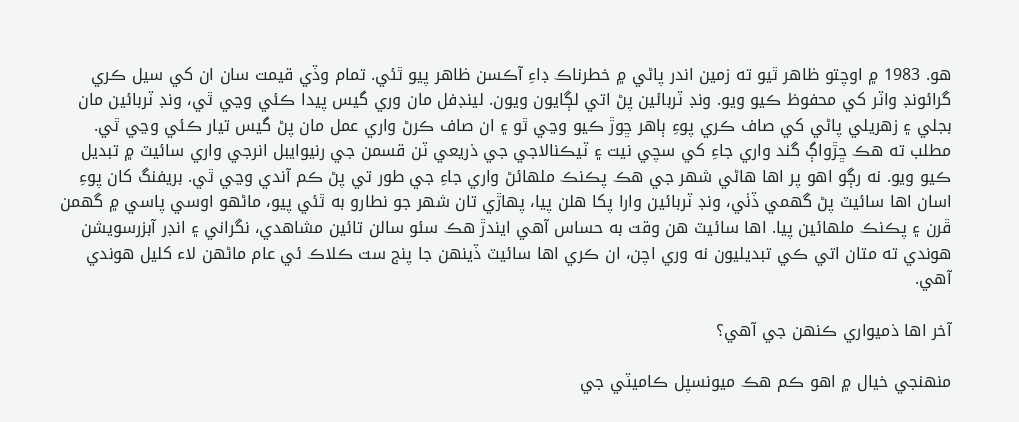هو. 1983 ۾ اوچتو ظاهر ٿيو ته زمين اندر پاڻي ۾ خطرناڪ ڊاءِ آڪسن ظاهر پيو ٿئي. تمام وڏي قيمت سان ان کي سيل ڪري گرائونڊ واٽر کي محفوظ ڪيو ويو. ونڊ ٽربائين پڻ اتي لڳايون ويون. لينڊفل مان وري گيس پيدا ڪئي وڃي ٿي، ونڊ ٽربائين مان بجلي ۽ زهريلي پاڻي کي صاف ڪري پوءِ ٻاهر ڇوڙ ڪيو وڃي ٿو ۽ ان صاف ڪرڻ واري عمل مان پڻ گيس تيار ڪئي وڃي ٿي. مطلب ته هڪ ڇڙواڳ گند واري جاءِ کي سچي نيت ۽ ٽيڪنالاجي جي ذريعي ٽن قسمن جي رنيوايبل انرجي واري سائيٽ ۾ تبديل ڪيو ويو. نه رڳو اهو پر اها هاڻي شهر جي هڪ پڪنڪ ملهائڻ واري جاءِ جي طور تي پڻ ڪم آندي وڃي ٿي. بريفنگ کان پوءِ اسان اها سائيٽ پڻ گهمي ڏٺي، ونڊ ٽربائين وارا پکا هلن پيا، پهاڙي تان شهر جو نطارو به ٿئي پيو، ماڻهو اوسي پاسي ۾ گهمن ڦرن ۽ پڪنڪ ملهائين پيا. اها سائيٽ هن وقت به حساس آهي ايندڙ هڪ سئو سالن تائين مشاهدي، نگراني ۽ انڊر آبزرسويشن هوندي ته متان اتي ڪي تبديليون نه وري اچن، ان ڪري اها سائيٽ ڏينهن جا پنج ست ڪلاڪ ئي عام ماڻهن لاء کليل هوندي آهي.

آخر اها ذميواري ڪنهن جي آهي؟

منهنجي خيال ۾ اهو ڪم هڪ ميونسپل ڪاميٽي جي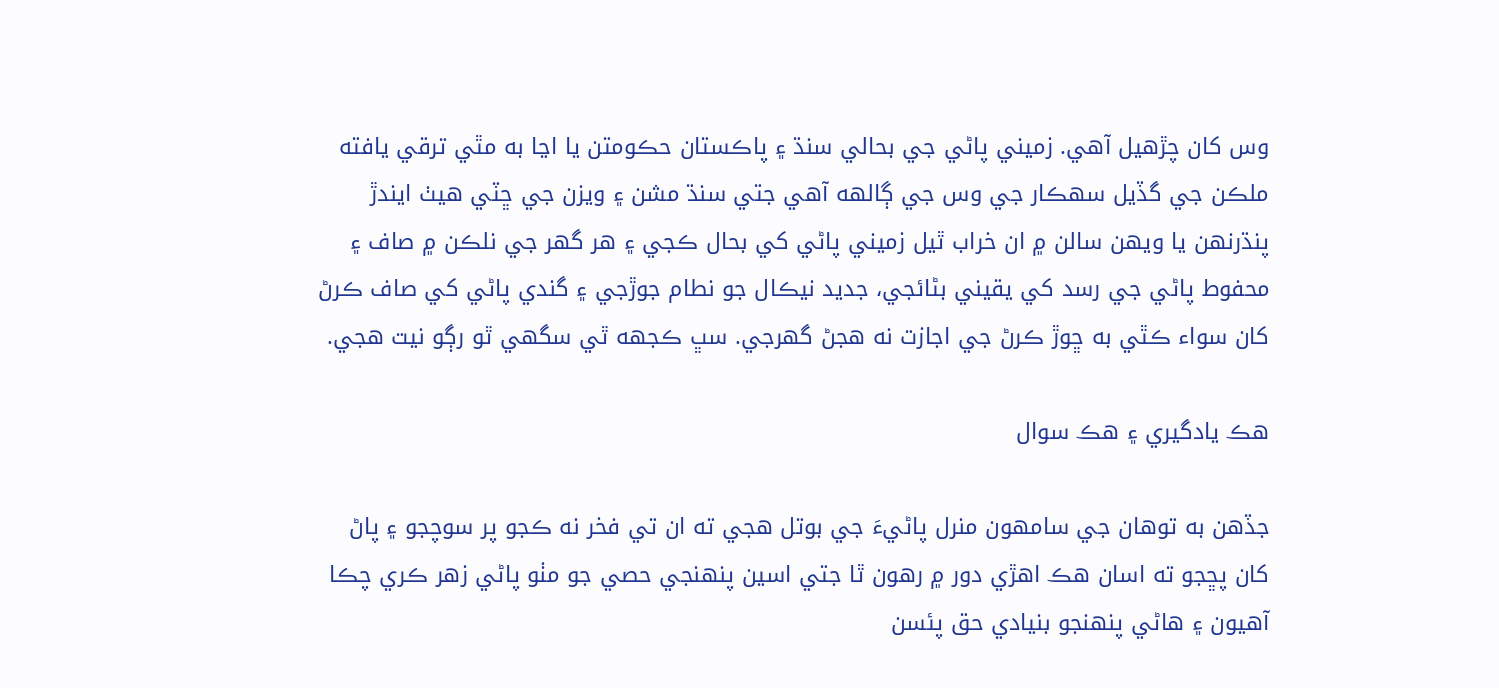وس کان چڙهيل آهي. زميني پاڻي جي بحالي سنڌ ۽ پاڪستان حڪومتن يا اڃا به مٿي ترقي يافته ملڪن جي گڏيل سهڪار جي وس جي ڳالهه آهي جتي سنڌ مشن ۽ ويزن جي ڇٽي هيٺ ايندڙ پنڌرنهن يا ويهن سالن ۾ ان خراب ٿيل زميني پاڻي کي بحال ڪجي ۽ هر گهر جي نلڪن ۾ صاف ۽ محفوط پاڻي جي رسد کي يقيني بڻائجي، جديد نيڪال جو نطام جوڙجي ۽ گندي پاڻي کي صاف ڪرڻ کان سواء ڪٿي به ڇوڙ ڪرڻ جي اجازت نه هجڻ گهرجي. سڀ ڪجهه ٿي سگهي ٿو رڳو نيت هجي.

هڪ يادگيري ۽ هڪ سوال

جڏهن به توهان جي سامهون منرل پاڻيءَ جي بوتل هجي ته ان تي فخر نه ڪجو پر سوچجو ۽ پاڻ کان پڇجو ته اسان هڪ اهڙي دور ۾ رهون ٿا جتي اسين پنهنجي حصي جو مٺو پاڻي زهر ڪري چڪا آهيون ۽ هاڻي پنهنجو بنيادي حق پئسن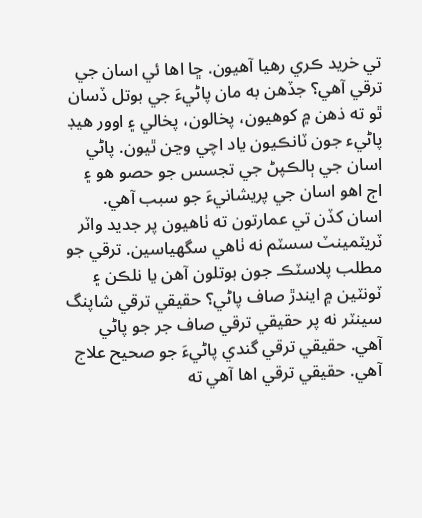تي خريد ڪري رهيا آهيون. ڇا اها ئي اسان جي ترقي آهي؟ جڏهن به مان پاڻيءَ جي بوتل ڏسان ٿو ته ذهن ۾ کوهيون، پخالون، پخالي ۽ اوور هيڊ پاڻيء جون ٽانڪيون ياد اچي وڃن ٿيون. پاڻي اسان جي ٻالڪپڻ جي تجسس جو حصو هو ۽ اڄ اهو اسان جي پريشانيءَ جو سبب آهي. اسان کڏن تي عمارتون ته ٺاهيون پر جديد واٽر ٽريٽمينٽ سسٽم نه ٺاهي سگهياسين. ترقي جو مطلب پلاسٽڪ جون بوتلون آهن يا نلڪن ۽ ٽونٽين ۾ ايندڙ صاف پاڻي؟ حقيقي ترقي شاپنگ سينٽر نه پر حقيقي ترقي صاف جر جو پاڻي آهي. حقيقي ترقي گندي پاڻيءَ جو صحيح علاج آهي. حقيقي ترقي اها آهي ته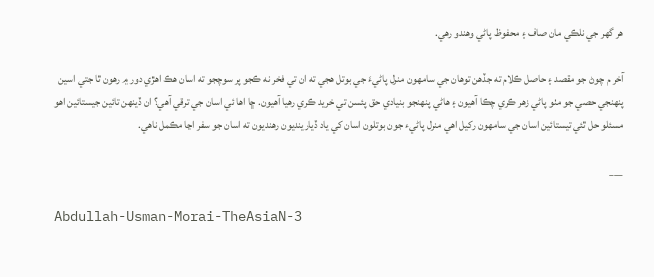هر گهر جي نلڪي مان صاف ۽ محفوظ پاڻي وهندو رهي.

آخر م چوڻ جو مقصد ۽ حاصل ڪلام ته جڏهن توهان جي سامهون منرل پاڻيءَ جي بوتل هجي ته ان تي فخر نه ڪجو پر سوچجو ته اسان هڪ اهڙي دور ۾ رهون ٿا جتي اسين پنهنجي حصي جو مٺو پاڻي زهر ڪري چڪا آهيون ۽ هاڻي پنهنجو بنيادي حق پئسن تي خريد ڪري رهيا آهيون. ڇا اها ئي اسان جي ترقي آهي؟ ان ڏينهن تائين جيستائين اهو مسئلو حل ٿئي تيستائين اسان جي سامهون رکيل اهي منرل پاڻيء جون بوتلون اسان کي ياد ڏيارينديون رهنديون ته اسان جو سفر اڃا مڪمل ناهي.

___

Abdullah-Usman-Morai-TheAsiaN-3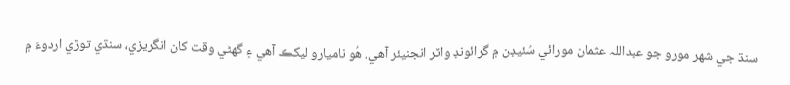سنڌ جي شھر مورو جو عبداللہ عثمان مورائي سُئيڊن ۾ گرائونڊ واٽر انجنيئر آھي. ھُو ناميارو ليکڪ آھي ۽ گھڻي وقت کان انگريزي، سنڌي توڙي اردوءَ ۾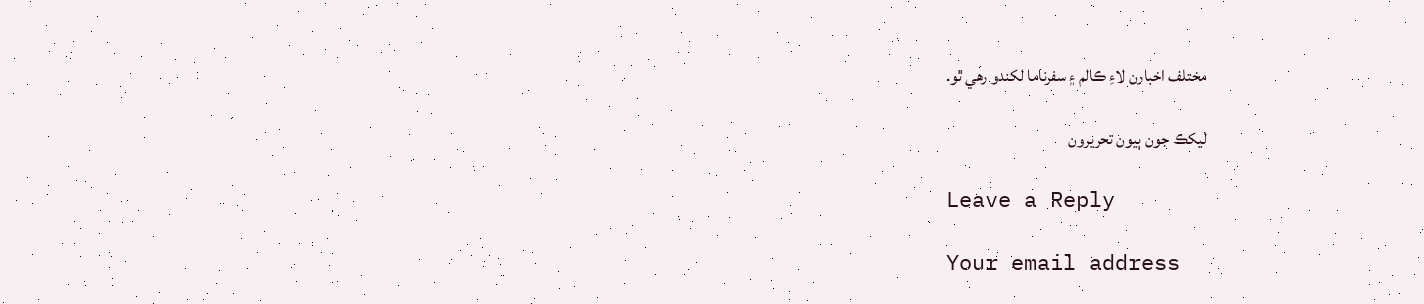مختلف اخبارن لاءِ ڪالم ۽ سفرناما لکندو رھي ٿو.

ليکڪ جون ٻيون تحريرون

Leave a Reply

Your email address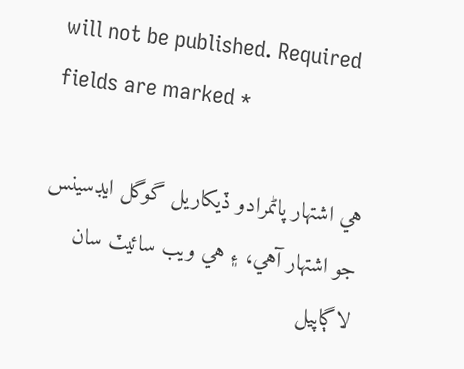will not be published. Required fields are marked *

هي اشتهار پاڻمرادو ڏيکاريل گوگل ايڊسينس جو اشتهار آهي، ۽ هي ويب سائيٽ سان لاڳاپيل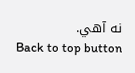نه آهي.
Back to top button